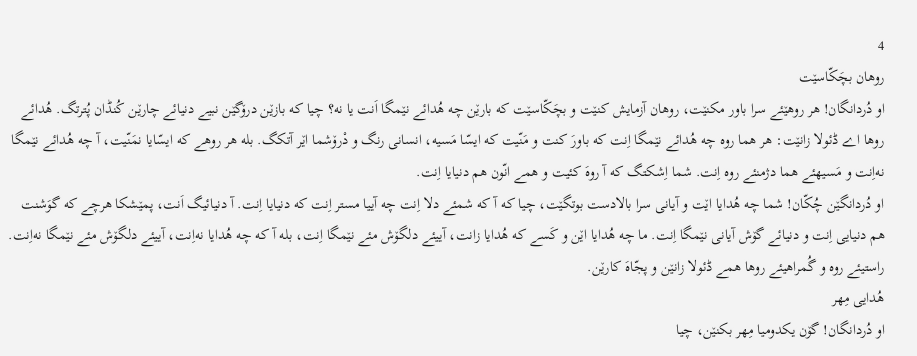4
روهان بچَکّاسێت
او دُردانگان! هر روهێئے سرا باور مکنێت، روهان آزمایش کنێت و بچَکّاسێت که بارێن چه هُدائے نێمگا اَنت یا نه؟ چیا که بازێن درۆگێن نبیے دنیائے چارێن کُنڈان پُترتگ. هُدائے روها اے ڈئولا زانێت: هر هما روه چه هُدائے نێمگا اِنت که باورَ کنت و مَنّیت که ایسّا مَسیه، انسانی رنگ و دْرۆشما اێر آتکگ. بله هر روهے که ایسّایا نمَنّیت، آ چه هُدائے نێمگا نه‌اِنت و مَسیهئے هما دژمنئے روه اِنت. شما اِشکتگ که آ روهَ کئیت و همے انّون هم دنیایا اِنت.
او دُردانگێن چُکّان! شما چه هُدایا اێت و آیانی سرا بالادست بوتگێت، چیا که آ که شمئے دلا اِنت چه آییا مستر اِنت که دنیایا اِنت. آ دنیائیگ اَنت، پمێشکا هرچے که گوَشنت هم دنیایی اِنت و دنیائے گۆش آیانی نێمگا اِنت. ما چه هُدایا اێن و کَسے که هُدایا زانت، آییئے دلگۆش مئے نێمگا اِنت، بله آ که چه هُدایا نه‌اِنت، آییئے دلگۆش مئے نێمگا نه‌اِنت. راستیئے روه و گُمراهیئے روها همے ڈئولا زانێن و پجّاهَ کارێن.
هُدایی مِهر
او دُردانگان! گۆن یکدومیا مِهر بکنێن، چیا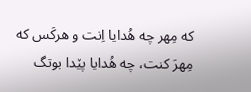که مِهر چه هُدایا اِنت و هرکَس که مِهرَ کنت، چه هُدایا پێدا بوتگ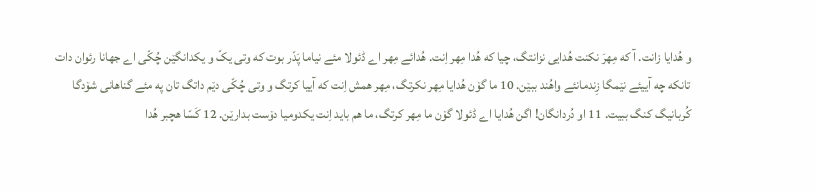و هُدایا زانت. آ که مِهرَ نکنت هُدایی نزانتگ، چیا که هُدا مِهر اِنت. هُدائے مِهر اے ڈئولا مئے نیاما پَدّر بوت که وتی یکّ و یکدانگێن چُکّی اے جهانا رئوان دات تانکه چه آییئے نێمگا زِندمانئے واهُند ببێن. 10 ما گۆن هُدایا مِهر نکرتگ، مِهر همش اِنت که آییا کرتگ و وتی چُکّی دێم داتگ تان په مئے گناهانی شۆدگا کُربانیگ کنگ ببیت. 11 او دُردانگان! اگن هُدایا اے ڈئولا گۆن ما مِهر کرتگ، ما هم باید اِنت یکدومیا دۆست بدارێن. 12 کَسّا هچبر هُدا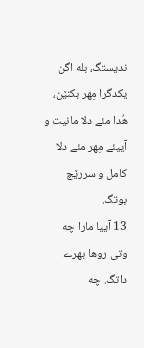ندیستگ، بله اگن یکدگرا مِهر بکنێن، هُدا مئے دلا مانیت و آییئے مِهر مئے دلا کامل و سررێچ بوتگ.
13 آییا مارا چه وتی روها بهرے داتگ. چه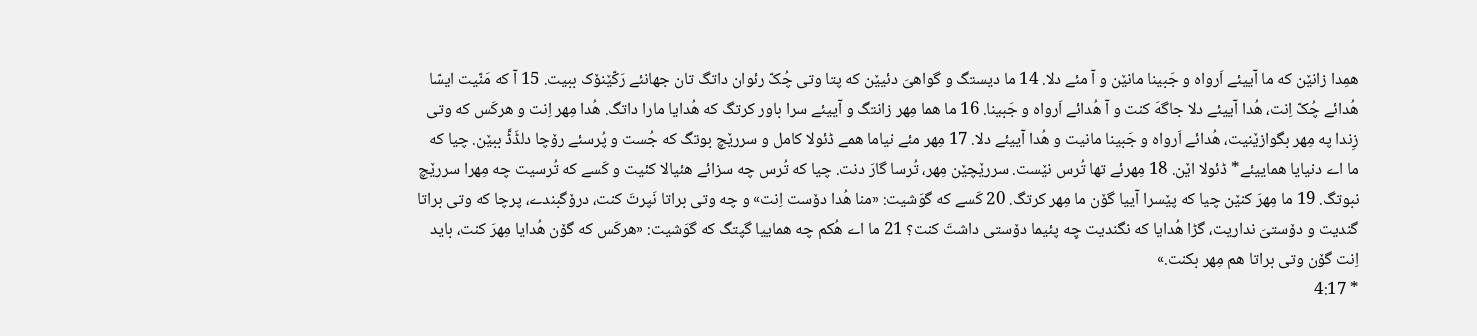همِدا زانێن که ما آییئے اَرواه و جَبینا مانێن و آ مئے دلا. 14 ما دیستگ و گواهیَ دئیێن که پتا وتی چُکّ رئوان داتگ تان جهانئے رَکّێنۆک ببیت. 15 آ که مَنّیت ایسّا هُدائے چُکّ اِنت، هُدا آییئے دلا جاگهَ کنت و آ هُدائے اَرواه و جَبینا. 16 ما هما مِهر زانتگ و آییئے سرا باور کرتگ که هُدایا مارا داتگ. هُدا مِهر اِنت و هرکَس که وتی زِندا په مِهر بگوازێنیت، هُدائے اَرواه و جَبینا مانیت و هُدا آییئے دلا. 17 مِهر مئے نیاما همے ڈئولا کامل و سررێچ بوتگ که جُست و پُرسئے رۆچا دلڈَڈَّ ببێن. چیا که ما اے دنیایا هماییئے* ڈئولا اێن. 18 مِهرئے تها تُرس نێست. سررێچێن مِهر، تُرسا گارَ دنت. چیا که تُرس چه سزائے هئیالا کئیت و کَسے که تُرسیت چه مِهرا سررێچ نبوتگ. 19 ما مِهرَ کنێن چیا که پێسرا آییا گۆن ما مِهر کرتگ. 20 کَسے که گوَشیت: «منا هُدا دۆست اِنت» و چه وتی براتا نَپرتَ کنت، درۆگبندے، پرچا که وتی براتا گندیت و دۆستیَ نداریت، گڑا هُدایا که نگندیت چِه پئیما دۆستی داشتَ کنت؟ 21 ما اے هُکم چه هماییا گپتگ که گوَشیت: «هرکَس که گۆن هُدایا مِهرَ کنت، باید اِنت گۆن وتی براتا هم مِهر بکنت.»
* 4:17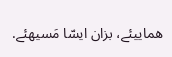هماییئے، بزان ایسّا مَسیهئے.